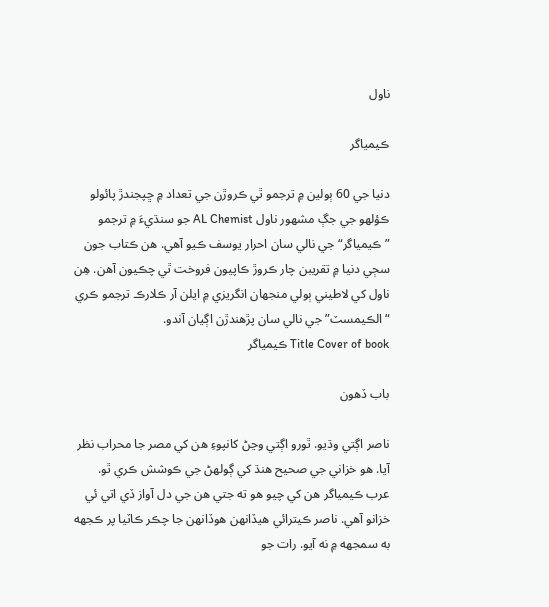ناول

ڪيمياگر

دنيا جي 60 ٻولين ۾ ترجمو ٿي ڪروڙن جي تعداد ۾ ڇپجندڙ پائولو ڪؤلهو جي جڳ مشهور ناول AL Chemist جو سنڌيءَ ۾ ترجمو ”ڪيمياگر“ جي نالي سان احرار يوسف ڪيو آهي. هن ڪتاب جون سڄي دنيا ۾ تقريبن چار ڪروڙ ڪاپيون فروخت ٿي چڪيون آهن. هِن ناول کي لاطيني ٻولي منجهان انگريزي ۾ ايلن آر ڪلارڪ ترجمو ڪري “الڪيمسٽ” جي نالي سان پڙهندڙن اڳيان آندو.
Title Cover of book ڪيمياگر

باب ڏهون

ناصر اڳتي وڌيو. ٿورو اڳتي وڃڻ کانپوءِ هن کي مصر جا محراب نظر آيا. هو خزاني جي صحيح هنڌ کي ڳولهڻ جي ڪوشش ڪري ٿو.
عرب ڪيمياگر هن کي چيو هو ته جتي هن جي دل آواز ڏي اتي ئي خزانو آهي. ناصر ڪيترائي هيڏانهن هوڏانهن جا چڪر ڪاٽيا پر ڪجهه به سمجهه ۾ نه آيو. رات جو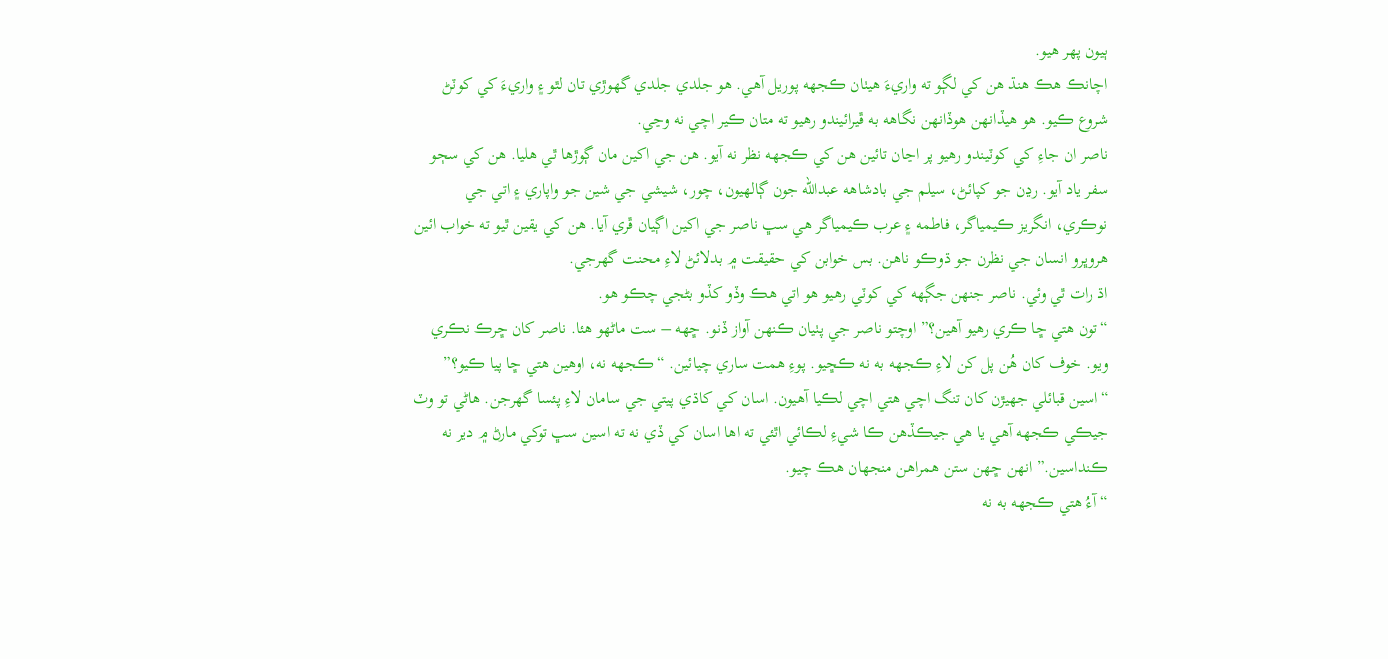ٻيون پهر هيو.
اچانڪ هڪ هنڌ هن کي لڳو ته واريءَ هيٺان ڪجهه پوريل آهي. هو جلدي جلدي گهوڙي تان لٿو ۽ واريءَ کي کوٽڻ شروع ڪيو. هو هيڏانهن هوڏانهن نگاهه به ڦيرائيندو رهيو ته متان ڪير اچي نه وڃي.
ناصر ان جاءِ کي کوٽيندو رهيو پر اڃان تائين هن کي ڪجهه نظر نه آيو. هن جي اکين مان ڳوڙها ٿي هليا. هن کي سڄو سفر ياد آيو. رڍن جو کپائڻ، سيلم جي بادشاهه عبدالله جون ڳالهيون، چور، شيشي جي شين جو واپاري ۽ اتي جي نوڪري، انگريز ڪيمياگر، فاطمه ۽ عرب ڪيمياگر هي سڀ ناصر جي اکين اڳيان ڦري آيا. هن کي يقين ٿيو ته خواب ائين هروڀرو انسان جي نظرن جو ڌوڪو ناهن. بس خوابن کي حقيقت ۾ بدلائڻ لاءِ محنت گھرجي.
اڌ رات ٿي وئي. ناصر جنهن جڳهه کي کوٽي رهيو هو اتي هڪ وڏو کڏو بڻجي چڪو هو.
“تون هتي ڇا ڪري رهيو آهين؟” اوچتو ناصر جي پٺيان ڪنهن آواز ڏنو. ڇهه – ست ماڻهو هئا. ناصر کان ڇرڪ نڪري ويو. خوف کان هُن پل کن لاءِ ڪجهه به نه ڪڇيو. پوءِ همت ساري چيائين. “ڪجهه نه، اوهين هتي ڇا پيا ڪيو؟”
“اسين قبائلي جھيڙن کان تنگ اچي هتي اچي لڪيا آهيون. اسان کي کاڌي پيتي جي سامان لاءِ پئسا گھرجن. هاڻي تو وٽ جيڪي ڪجهه آهي يا هي جيڪڏهن ڪا شيءِ لڪائي اٿئي ته اها اسان کي ڏي نه ته اسين سڀ توکي مارڻ ۾ دير نه ڪنداسين.” انهن ڇهن ستن همراهن منجھان هڪ چيو.
“آءُ هتي ڪجهه به نه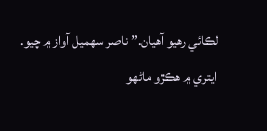لڪائي رهيو آهيان.” ناصر سهميل آواز ۾ چيو.
ايتري ۾ هڪڙو ماڻهو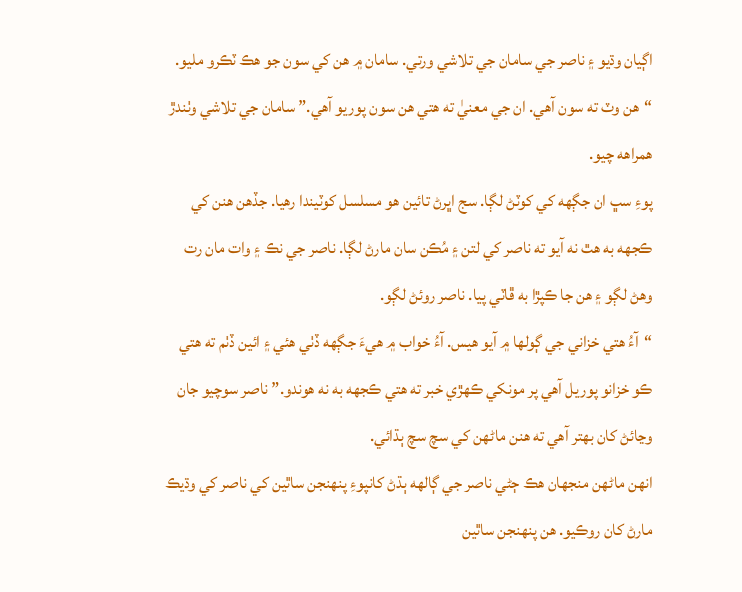اڳيان وڌيو ۽ ناصر جي سامان جي تلاشي ورتي. سامان ۾ هن کي سون جو هڪ ٽڪرو مليو.
“هن وٽ ته سون آهي. ان جي معنيٰ ته هتي هن سون پوريو آهي.” سامان جي تلاشي وٺندڙ همراهه چيو.
پوءِ سڀ ان جڳهه کي کوٽڻ لڳا. سج اڀرڻ تائين هو مسلسل کوٽيندا رهيا. جڏهن هنن کي ڪجهه به هٿ نه آيو ته ناصر کي لتن ۽ مُڪن سان مارڻ لڳا. ناصر جي نڪ ۽ وات مان رت وهڻ لڳو ۽ هن جا ڪپڙا به ڦاٽي پيا. ناصر روئڻ لڳو.
“آءُ هتي خزاني جي ڳولها ۾ آيو هيس. آءُ خواب ۾ هيءَ جڳهه ڏٺي هئي ۽ ائين ڏٺم ته هتي ڪو خزانو پوريل آهي پر مونکي ڪهڙي خبر ته هتي ڪجهه به نه هوندو.” ناصر سوچيو جان وڃائڻ کان بهتر آهي ته هنن ماڻهن کي سچ سچ ٻڌائي.
انهن ماڻهن منجھان هڪ ڄڻي ناصر جي ڳالهه ٻڌڻ کانپوءِ پنهنجن ساٿين کي ناصر کي وڌيڪ مارڻ کان روڪيو. هن پنهنجن ساٿين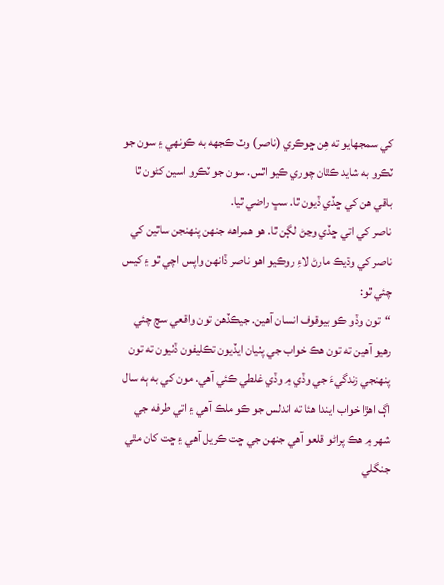کي سمجھايو ته هِن ڇوڪري (ناصر) وٽ ڪجهه به ڪونهي ۽ سون جو ٽڪرو به شايد ڪٿان چوري ڪيو اٿس. سون جو ٽڪرو اسين کڻون ٿا باقي هن کي ڇڏي ڏيون ٿا. سڀ راضي ٿيا.
ناصر کي اتي ڇڏي وڃڻ لڳن ٿا. هو همراهه جنهن پنهنجن ساٿين کي ناصر کي وڌيڪ مارڻ لاءِ روڪيو اهو ناصر ڏانهن واپس اچي ٿو ۽ کيس چئي ٿو:
“تون وڏو ڪو بيوقوف انسان آهين. جيڪڏهن تون واقعي سچ چئي رهيو آهين ته تون هڪ خواب جي پٺيان ايڏيون تڪليفون ڏٺيون ته تون پنهنجي زندگيءَ جي وڏي ۾ وڏي غلطي ڪئي آهي. مون کي به ٻه سال اڳ اهڙا خواب ايندا هئا ته اندلس جو ڪو ملڪ آهي ۽ اتي طرفه جي شهر ۾ هڪ پراڻو قلعو آهي جنهن جي ڇت ڪريل آهي ۽ ڇت کان مٿي جنگلي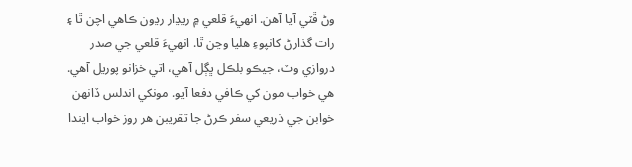وڻ ڦٽي آيا آهن. انهيءَ قلعي ۾ ريڍار رڍون ڪاهي اچن ٿا ۽ رات گذارڻ کانپوءِ هليا وڃن ٿا. انهيءَ قلعي جي صدر دروازي وٽ، جيڪو بلڪل ڀڳل آهي، اتي خزانو پوريل آهي. هي خواب مون کي ڪافي دفعا آيو. مونکي اندلس ڏانهن خوابن جي ذريعي سفر ڪرڻ جا تقريبن هر روز خواب ايندا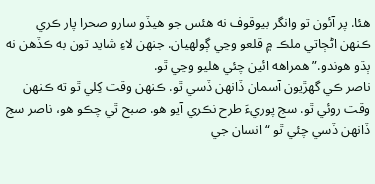هئا. پر آئون تو وانگر بيوقوف نه هئس جو هيڏو سارو صحرا پار ڪري ڪنهن اڻڄاتي ملڪ ۾ قلعو وڃي ڳولهيان. جنهن لاءِ شايد تون به ڪڏهن نه ٻڌو هوندو.” همراهه ائين چئي هليو وڃي ٿو.
ناصر ڪي گھڙيون آسمان ڏانهن ڏسي ٿو. ڪنهن وقت کِلي ٿو ته ڪنهن وقت روئي ٿو. سج پوريءَ طرح نڪري آيو هو. صبح ٿي چڪو هو، ناصر سج ڏانهن ڏسي چئي ٿو “انسان جي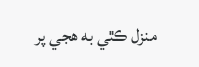منزل ڪٿي به هجي پر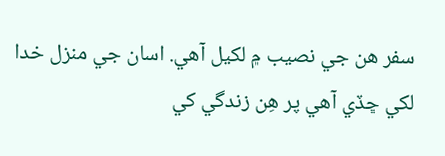سفر هن جي نصيب ۾ لکيل آهي. اسان جي منزل خدا لکي ڇڏي آهي پر هِن زندگي کي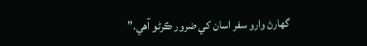گھارڻ وارو سفر اسان کي ضرور ڪرڻو آهي.”